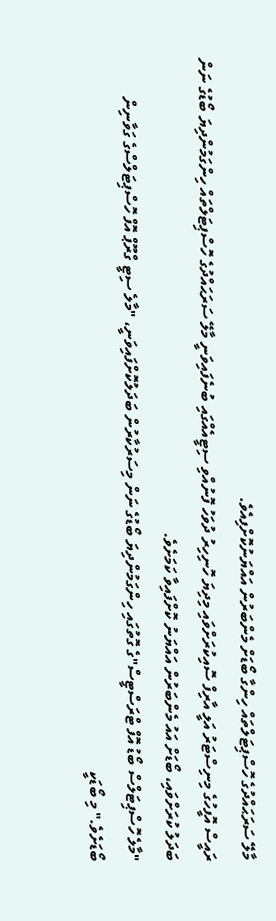މާލޭ ސަރަޙައްދުގެ ހޮސްޕިޓަލްތައް ހިންގާ ބޯޑަށް މެންބަރުން އައްޔަނުކޮށްފިއެވެ.
ރައީސް އޮފީހުގެ މިނިސްޓަރު އަލީ އާރިފް ސޮއިކުރަށްވައި މިދިޔަ ހޮނިހިރު ދުވަހު ފޮނުއްވި ސިޓީއެއްގައި ބުނެފައިވަނީ މާލޭ ސަރަޙައްދުގެ ހޮސްޕިޓަލްތައް ހިންގަމުންދިޔަ ބޯޑުގެ ނަން ބަދަލު ކުރަށްވައި، ބޯޑަށް އައު މެންބަރުން އައްޔަނު ކޮށްފައިވާ ކަމަށެވެ.
"މާލެ ހޮސްޕިޓަލްސް ބޯޑު އޮފް ޓްރަސްޓީސް"ގެ ގޮތުގައި ހިންގަމުންދިޔަ ބޯޑުގެ ނަން މިސަރުކާރުން ބަދަލުކޮށްފައިވަނީ، "މާލެ ސިޓީ ގްރޫޕް އޮފް ހޮސްޕިޓަލްސްގެ ގަވާނިން ބޯޑަށެވެ." މި ބޯޑަކީ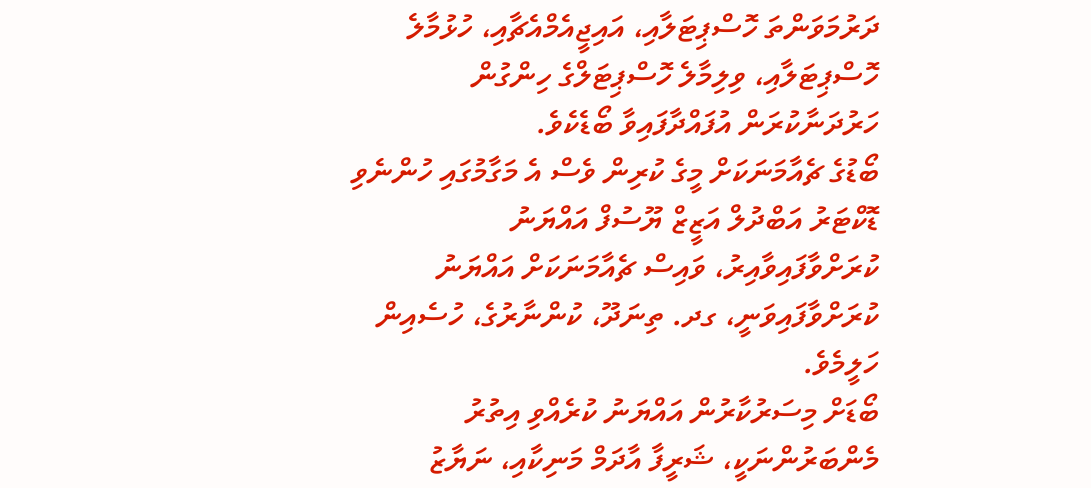ދަރުމަވަންތަ ހޮސްޕިޓަލާއި، އައިޖީއެމްއެޗާއި، ހުޅުމާލެ ހޮސްޕިޓަލާއި، ވިލިމާލެ ހޮސްޕިޓަލްގެ ހިންގުން ހަރުދަނާކުރަން އުފައްދާފައިވާ ބޯޑެކެވެ.
ބޯޑުގެ ޗެއާމަނަކަށް މީގެ ކުރިން ވެސް އެ މަގާމުގައި ހުންނެވި ޑޮކްޓަރު އަބްދުލް އަޒީޒް ޔޫސުފް އައްޔަނު ކުރަށްވާފައިވާއިރު، ވައިސް ޗެއާމަނަކަށް އައްޔަނު ކުރަށްވާފައިވަނީ، ގދ. ތިނަދޫ، ކުންނާރުގެ، ހުސެއިން ހަލީމެވެ.
ބޯޑަށް މިސަރުކާރުން އައްޔަނު ކުރެއްވި އިތުރު މެންބަރުންނަކީ، ޝަރީފާ އާދަމް މަނިކާއި، ނަޔާޒު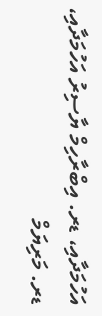އަހުމަދާއި، ޑރ. އިބްރާހިމް ޔާސިރު އަހުމަދާއި، ޑރ. މަރިޔަމް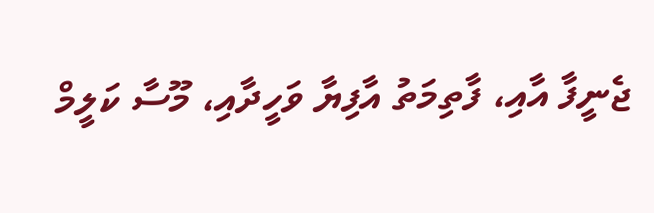ޖެނީފާ އާއި، ފާތިމަތު އާފިޔާ ވަހީދާއި، މޫސާ ކަލީމް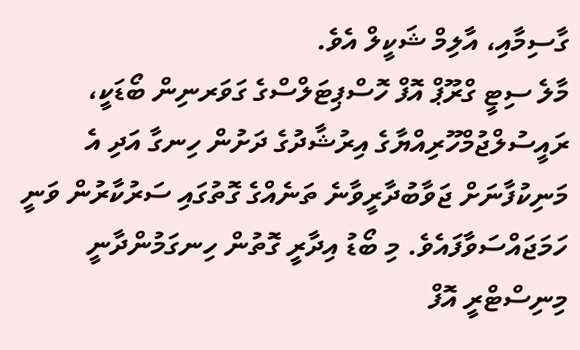ގާސިމާއި، އާލިމް ޝަކީލް އެވެ.
މާލެ ސިޓީ ގްރޫޕް އޮފް ހޮސްޕިޓަލްސްގެ ގަވަރނިން ބޯޑަކީ، ރައީސުލްޖުމްހޫރިއްޔާގެ އިރުޝާދުގެ ދަށުން ހިނގާ އަދި އެ މަނިކުފާނަށް ޖަވާބުދާރީވާނެ ތަނެއްގެ ގޮތުގައި ސަރުކާރުން ވަނީ ހަމަޖައްސަވާފައެވެ. މި ބޯޑު އިދާރީ ގޮތުން ހިނގަމުންދާނީ މިނިސްޓްރީ އޮފް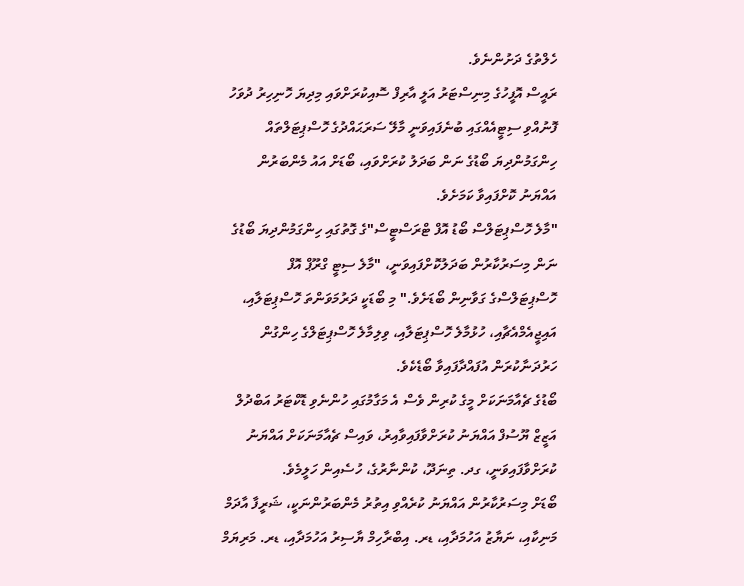ހެލްތުގެ ދަށުންނެވެ.
ރައީސް އޮފީހުގެ މިނިސްޓަރު އަލީ އާރިފް ސޮއިކުރަށްވައި މިދިޔަ ހޮނިހިރު ދުވަހު ފޮނުއްވި ސިޓީއެއްގައި ބުނެފައިވަނީ މާލޭ ސަރަޙައްދުގެ ހޮސްޕިޓަލްތައް ހިންގަމުންދިޔަ ބޯޑުގެ ނަން ބަދަލު ކުރަށްވައި، ބޯޑަށް އައު މެންބަރުން އައްޔަނު ކޮށްފައިވާ ކަމަށެވެ.
"މާލެ ހޮސްޕިޓަލްސް ބޯޑު އޮފް ޓްރަސްޓީސް"ގެ ގޮތުގައި ހިންގަމުންދިޔަ ބޯޑުގެ ނަން މިސަރުކާރުން ބަދަލުކޮށްފައިވަނީ، "މާލެ ސިޓީ ގްރޫޕް އޮފް ހޮސްޕިޓަލްސްގެ ގަވާނިން ބޯޑަށެވެ." މި ބޯޑަކީ ދަރުމަވަންތަ ހޮސްޕިޓަލާއި، އައިޖީއެމްއެޗާއި، ހުޅުމާލެ ހޮސްޕިޓަލާއި، ވިލިމާލެ ހޮސްޕިޓަލްގެ ހިންގުން ހަރުދަނާކުރަން އުފައްދާފައިވާ ބޯޑެކެވެ.
ބޯޑުގެ ޗެއާމަނަކަށް މީގެ ކުރިން ވެސް އެ މަގާމުގައި ހުންނެވި ޑޮކްޓަރު އަބްދުލް އަޒީޒް ޔޫސުފް އައްޔަނު ކުރަށްވާފައިވާއިރު، ވައިސް ޗެއާމަނަކަށް އައްޔަނު ކުރަށްވާފައިވަނީ، ގދ. ތިނަދޫ، ކުންނާރުގެ، ހުސެއިން ހަލީމެވެ.
ބޯޑަށް މިސަރުކާރުން އައްޔަނު ކުރެއްވި އިތުރު މެންބަރުންނަކީ، ޝަރީފާ އާދަމް މަނިކާއި، ނަޔާޒު އަހުމަދާއި، ޑރ. އިބްރާހިމް ޔާސިރު އަހުމަދާއި، ޑރ. މަރިޔަމް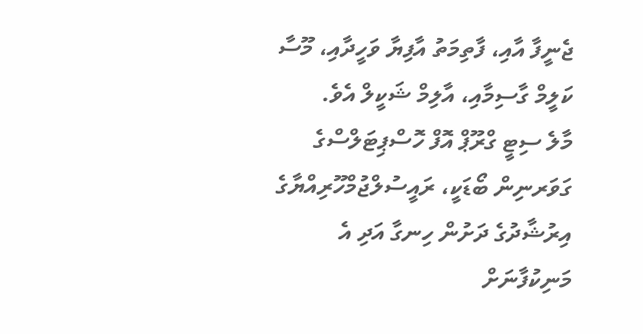ޖެނީފާ އާއި، ފާތިމަތު އާފިޔާ ވަހީދާއި، މޫސާ ކަލީމް ގާސިމާއި، އާލިމް ޝަކީލް އެވެ.
މާލެ ސިޓީ ގްރޫޕް އޮފް ހޮސްޕިޓަލްސްގެ ގަވަރނިން ބޯޑަކީ، ރައީސުލްޖުމްހޫރިއްޔާގެ އިރުޝާދުގެ ދަށުން ހިނގާ އަދި އެ މަނިކުފާނަށް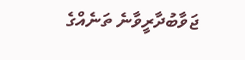ޖަވާބުދާރީވާނެ ތަނެއްގެ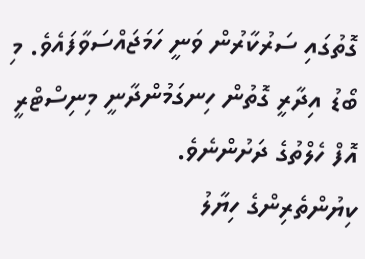ގޮތުގައި ސަރުކާރުން ވަނީ ހަމަޖައްސަވާފައެވެ. މި ބޯޑު އިދާރީ ގޮތުން ހިނގަމުންދާނީ މިނިސްޓްރީ އޮފް ހެލްތުގެ ދަށުންނެވެ.
ކިޔުންތެރިންގެ ހިޔާލު